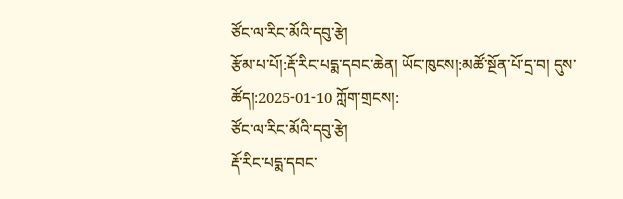ཙོང་ལ་རིང་མོའི་དབུ་རྩེ།
རྩོམ་པ་པོ།:རྡོ་རིང་པདྨ་དབང་ཆེན། ཡོང་ཁུངས།:མཚོ་སྔོན་པོ་དྲ་བ། དུས་ཚོད།:2025-01-10 ཀློག་གྲངས།:
ཙོང་ལ་རིང་མོའི་དབུ་རྩེ།
རྡོ་རིང་པདྨ་དབང་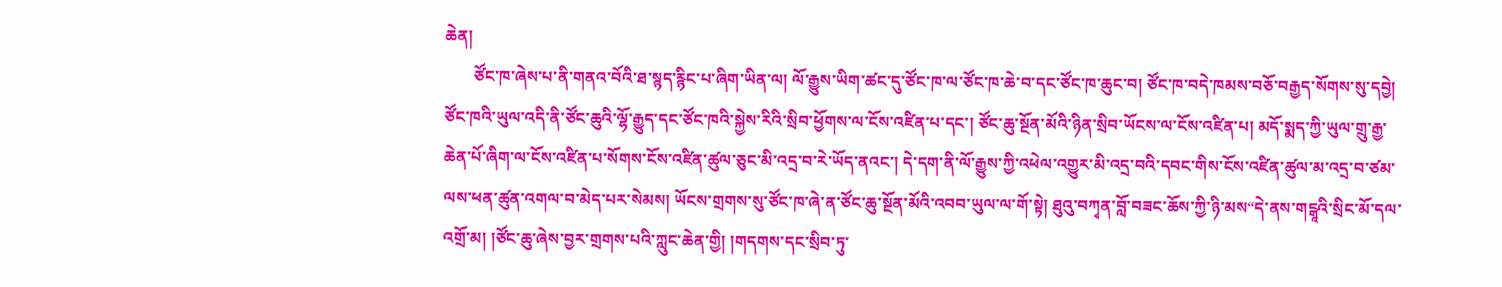ཆེན།
       ཙོང་ཁ་ཞེས་པ་ནི་གནའ་བོའི་ཐ་སྙད་རྙིང་པ་ཞིག་ཡིན་ལ། ལོ་རྒྱུས་ཡིག་ཚང་དུ་ཙོང་ཁ་ལ་ཙོང་ཁ་ཆེ་བ་དང་ཙོང་ཁ་ཆུང་བ། ཙོང་ཁ་བདེ་ཁམས་བཅོ་བརྒྱད་སོགས་སུ་དབྱེ། ཙོང་ཁའི་ཡུལ་འདི་ནི་ཙོང་ཆུའི་ལྷོ་རྒྱུད་དང་ཙོང་ཁའི་སྐྱེས་རིའི་སྲིབ་ཕྱོགས་ལ་ངོས་འཛིན་པ་དང་། ཙོང་ཆུ་སྔོན་མོའི་ཉིན་སྲིབ་ཡོངས་ལ་ངོས་འཛིན་པ། མདོ་སྨད་ཀྱི་ཡུལ་གྲུ་རྒྱ་ཆེན་པོ་ཞིག་ལ་ངོས་འཛིན་པ་སོགས་ངོས་འཛིན་ཚུལ་ཅུང་མི་འདྲ་བ་རེ་ཡོད་ནའང་། དེ་དག་ནི་ལོ་རྒྱུས་ཀྱི་འཕེལ་འགྱུར་མི་འདྲ་བའི་དབང་གིས་ངོས་འཛིན་ཚུལ་མ་འདྲ་བ་ཙམ་ལས་ཕན་ཚུན་འགལ་བ་མེད་པར་སེམས། ཡོངས་གྲགས་སུ་ཙོང་ཁ་ཞེ་ན་ཙོང་ཆུ་སྔོན་མོའི་འབབ་ཡུལ་ལ་གོ་སྟེ། ཐུའུ་བཀྭན་བློ་བཟང་ཆོས་ཀྱི་ཉི་མས“དེ་ནས་གངྒཱའི་སྲིང་མོ་དལ་འགྲོ་མ། །ཙོང་ཆུ་ཞེས་བྱར་གྲགས་པའི་ཀླུང་ཆེན་གྱི། །གདགས་དང་སྲིབ་ཏུ་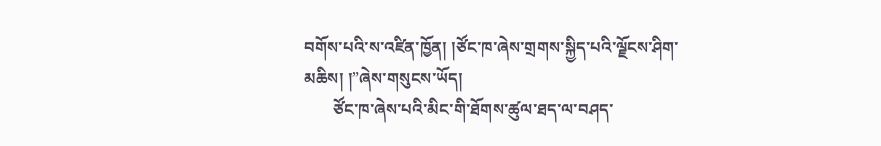བགོས་པའི་ས་འཛིན་ཁྱོན། །ཙོང་ཁ་ཞེས་གྲགས་སྐྱིད་པའི་ལྗོངས་ཤིག་མཆིས། །”ཞེས་གསུངས་ཡོད།
       ཙོང་ཁ་ཞེས་པའི་མིང་གི་ཐོགས་ཚུལ་ཐད་ལ་བཤད་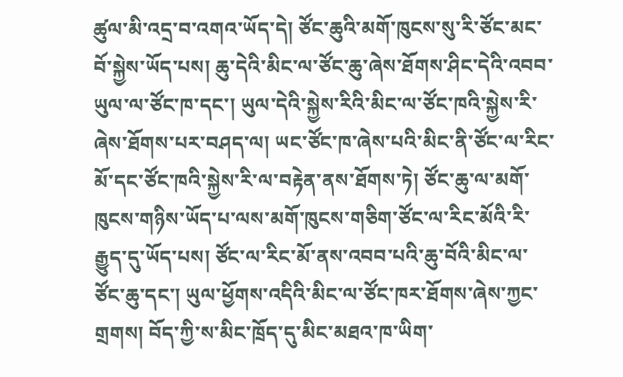ཚུལ་མི་འདྲ་བ་འགའ་ཡོད་དེ། ཙོང་ཆུའི་མགོ་ཁུངས་སུ་རི་ཙོང་མང་བོ་སྐྱེས་ཡོད་པས། ཆུ་དེའི་མིང་ལ་ཙོང་ཆུ་ཞེས་ཐོགས་ཤིང་དེའི་འབབ་ཡུལ་ལ་ཙོང་ཁ་དང་། ཡུལ་དེའི་སྐྱེས་རིའི་མིང་ལ་ཙོང་ཁའི་སྐྱེས་རི་ཞེས་ཐོགས་པར་བཤད་ལ། ཡང་ཙོང་ཁ་ཞེས་པའི་མིང་ནི་ཙོང་ལ་རིང་མོ་དང་ཙོང་ཁའི་སྐྱེས་རི་ལ་བརྟེན་ནས་ཐོགས་ཏེ། ཙོང་ཆུ་ལ་མགོ་ཁུངས་གཉིས་ཡོད་པ་ལས་མགོ་ཁུངས་གཅིག་ཙོང་ལ་རིང་མོའི་རི་རྒྱུད་དུ་ཡོད་པས། ཙོང་ལ་རིང་མོ་ནས་འབབ་པའི་ཆུ་བོའི་མིང་ལ་ཙོང་ཆུ་དང་། ཡུལ་ཕྱོགས་འདིའི་མིང་ལ་ཙོང་ཁར་ཐོགས་ཞེས་ཀྱང་གྲགས། བོད་ཀྱི་ས་མིང་ཁྲོད་དུ་མིང་མཐའ་ཁ་ཡིག་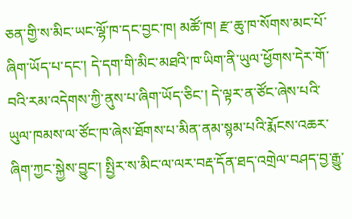ཅན་གྱི་ས་མིང་ཡང་ལྷོ་ཁ་དང་བྱང་ཁ། མཚོ་ཁ། རྫ་ཆུ་ཁ་སོགས་མང་པོ་ཞིག་ཡོད་པ་དང་། དེ་དག་གི་མིང་མཐའི་ཁ་ཡིག་ནི་ཡུལ་ཕྱོགས་དེར་གོ་བའི་རམ་འདེགས་ཀྱི་ནུས་པ་ཞིག་ཡོད་ཅིང་། དེ་ལྟར་ན་ཙོང་ཞེས་པའི་ཡུལ་ཁམས་ལ་ཙོང་ཁ་ཞེས་ཐོགས་པ་མིན་ནམ་སྙམ་པའི་རྨོངས་འཆར་ཞིག་ཀྱང་སྐྱེས་བྱུང་། སྤྱིར་ས་མིང་ལ་ལར་བརྡ་དོན་ཐད་འགྲེལ་བཤད་བྱ་རྒྱུ་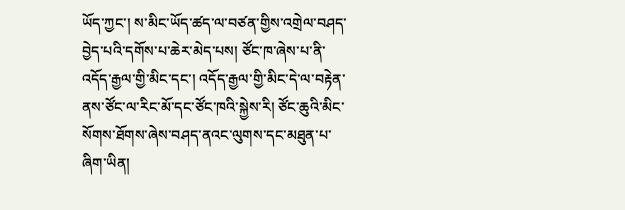ཡོད་ཀྱང་། ས་མིང་ཡོད་ཚད་ལ་བཙན་གྱིས་འགྲེལ་བཤད་བྱེད་པའི་དགོས་པ་ཆེར་མེད་པས། ཙོང་ཁ་ཞེས་པ་ནི་འདོད་རྒྱལ་གྱི་མིང་དང་། འདོད་རྒྱལ་གྱི་མིང་དེ་ལ་བརྟེན་ནས་ཙོང་ལ་རིང་མོ་དང་ཙོང་ཁའི་སྐྱེས་རི། ཙོང་ཆུའི་མིང་སོགས་ཐོགས་ཞེས་བཤད་ནའང་ལུགས་དང་མཐུན་པ་ཞིག་ཡིན།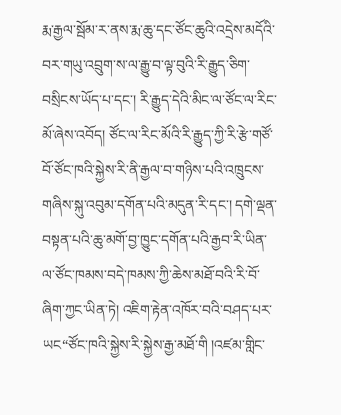རྨ་རྒྱལ་སྦོམ་ར་ནས་རྨ་ཆུ་དང་ཙོང་ཆུའི་འདྲེས་མདོའི་བར་གཡུ་འབྲུག་ས་ལ་རྒྱུ་བ་ལྟ་བུའི་རི་རྒྱུད་ཅིག་བསྲིངས་ཡོད་པ་དང་། རི་རྒྱུད་དེའི་མིང་ལ་ཙོང་ལ་རིང་མོ་ཞེས་འབོད། ཙོང་ལ་རིང་མོའི་རི་རྒྱུད་ཀྱི་རི་རྩེ་གཙོ་བོ་ཙོང་ཁའི་སྐྱེས་རི་ནི་རྒྱལ་བ་གཉིས་པའི་འཁྲུངས་གཞིས་སྐུ་འབུམ་དགོན་པའི་མདུན་རི་དང་། དགེ་ལྡན་བསྟན་པའི་ཆུ་མགོ་བྱ་ཁྱུང་དགོན་པའི་རྒྱབ་རི་ཡིན་ལ་ཙོང་ཁམས་བདེ་ཁམས་ཀྱི་ཆེས་མཐོ་བའི་རི་བོ་ཞིག་ཀྱང་ཡིན་ཏེ། འཇིག་རྟེན་འཁོར་བའི་བཤད་པར་ཡང“ཙོང་ཁའི་སྐྱེས་རི་སྐྱེས་རྒྱ་མཐོ་གི །འཛམ་གླིང་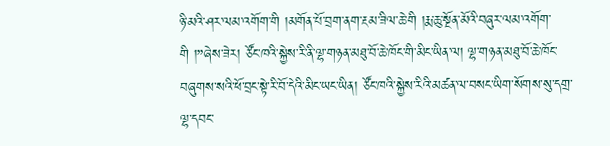ཉི་མའི་ཤར་ལམ་འགོག་གི །མགོན་པོ་བྲག་ནག་རྔམ་ཟིལ་ཆེ་གི །རྨ་ཆུ་སྔོན་མོའི་བཞུར་ལམ་འགོག་གི །”ཞེས་ཟེར། ཙོང་ཁའི་སྐྱེས་རི་ནི་ལྷ་གཉན་མཐུ་བོ་ཆེ་ཁོང་གི་མིང་ཡིན་ལ། ལྷ་གཉན་མཐུ་བོ་ཆེ་ཁོང་བཞུགས་སའི་ཕོ་བྲང་སྟེ་རི་བོ་དེའི་མིང་ཡང་ཡིན། ཙོང་ཁའི་སྐྱེས་རིའི་མཚན་ལ་བསང་ཡིག་སོགས་སུ་དགྲ་ལྷ་དབང་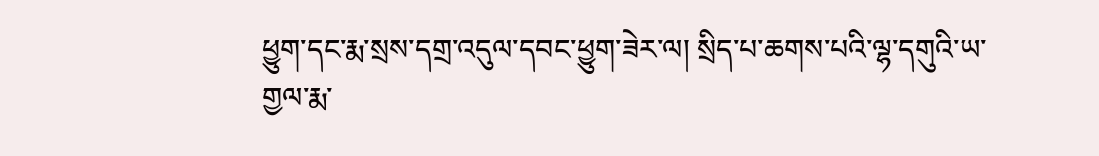ཕྱུག་དང་རྨ་སྲས་དགྲ་འདུལ་དབང་ཕྱུག་ཟེར་ལ། སྲིད་པ་ཆགས་པའི་ལྷ་དགུའི་ཡ་གྱལ་རྨ་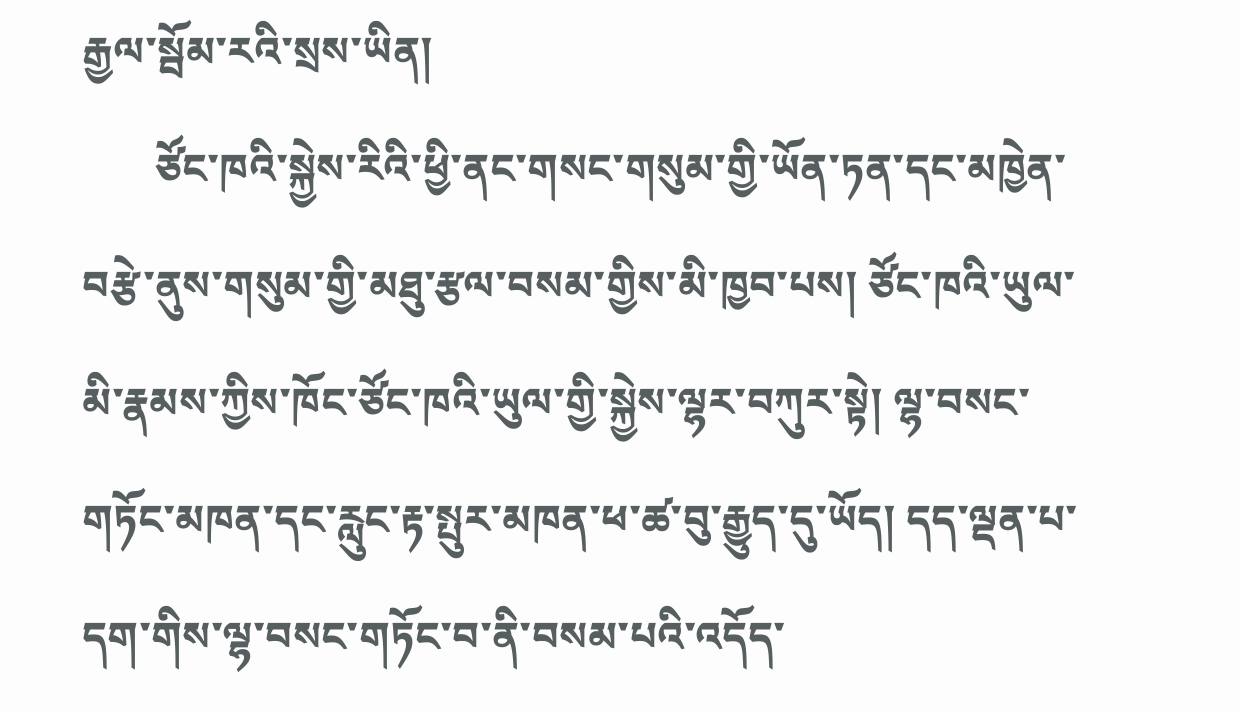རྒྱལ་སྦོམ་རའི་སྲས་ཡིན།
       ཙོང་ཁའི་སྐྱེས་རིའི་ཕྱི་ནང་གསང་གསུམ་གྱི་ཡོན་ཏན་དང་མཁྱེན་བརྩེ་ནུས་གསུམ་གྱི་མཐུ་རྩལ་བསམ་གྱིས་མི་ཁྱབ་པས། ཙོང་ཁའི་ཡུལ་མི་རྣམས་ཀྱིས་ཁོང་ཙོང་ཁའི་ཡུལ་གྱི་སྐྱེས་ལྷར་བཀུར་སྟེ། ལྷ་བསང་གཏོང་མཁན་དང་རླུང་རྟ་སྤུར་མཁན་ཕ་ཚ་བུ་རྒྱུད་དུ་ཡོད། དད་ལྡན་པ་དག་གིས་ལྷ་བསང་གཏོང་བ་ནི་བསམ་པའི་འདོད་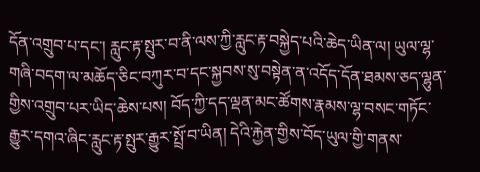དོན་འགྲུབ་པ་དང་། རླུང་རྟ་སྤུར་བ་ནི་ལས་ཀྱི་རླུང་རྟ་བསྐྱེད་པའི་ཆེད་ཡིན་ལ། ཡུལ་ལྷ་གཞི་བདག་ལ་མཆོད་ཅིང་བཀུར་བ་དང་སྐྱབས་སུ་བསྟེན་ན་འདོད་དོན་ཐམས་ཅད་ལྷུན་གྱིས་འགྲུབ་པར་ཡིད་ཆེས་པས། བོད་ཀྱི་དད་ལྡན་མང་ཚོགས་རྣམས་ལྷ་བསང་གཏོང་རྒྱུར་དགའ་ཞིང་རླུང་རྟ་སྤུར་རྒྱུར་སྤྲོ་བ་ཡིན། དེའི་རྐྱེན་གྱིས་བོད་ཡུལ་གྱི་གནས་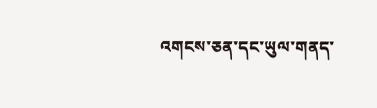འགངས་ཅན་དང་ཡུལ་གནད་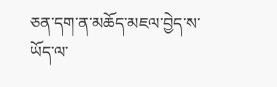ཅན་དག་ན་མཆོད་མཇལ་བྱེད་ས་ཡོད་ལ་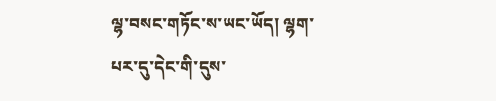ལྷ་བསང་གཏོང་ས་ཡང་ཡོད། ལྷག་པར་དུ་དེང་གི་དུས་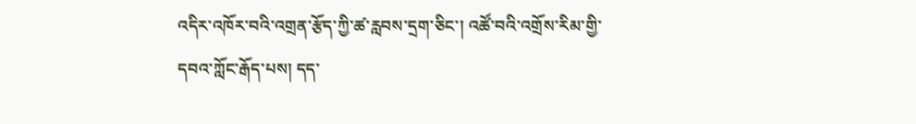འདིར་འཁོར་བའི་འགྲན་རྩོད་ཀྱི་ཚ་རླབས་དྲག་ཅིང་། འཚོ་བའི་འགྲོས་རིམ་གྱི་དབའ་ཀློང་རྒོད་པས། དད་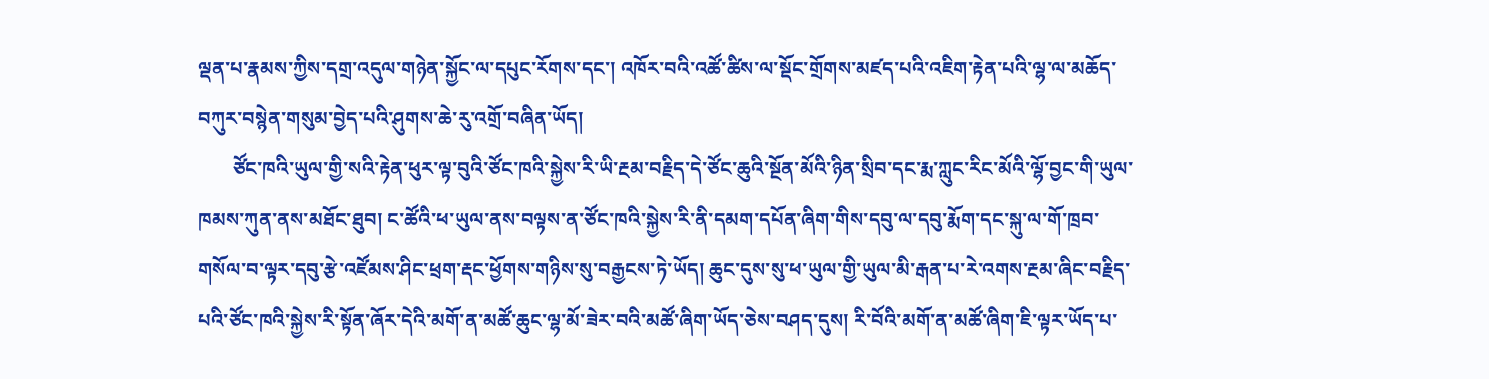ལྡན་པ་རྣམས་ཀྱིས་དགྲ་འདུལ་གཉེན་སྐྱོང་ལ་དཔུང་རོགས་དང་། འཁོར་བའི་འཚོ་ཚིས་ལ་སྡོང་གྲོགས་མཛད་པའི་འཇིག་རྟེན་པའི་ལྷ་ལ་མཆོད་བཀུར་བསྙེན་གསུམ་བྱེད་པའི་ཤུགས་ཆེ་རུ་འགྲོ་བཞིན་ཡོད།
       ཙོང་ཁའི་ཡུལ་གྱི་སའི་རྟེན་ཕུར་ལྟ་བུའི་ཙོང་ཁའི་སྐྱེས་རི་ཡི་རྔམ་བརྗིད་དེ་ཙོང་ཆུའི་སྔོན་མོའི་ཉིན་སྲིབ་དང་རྨ་ཀླུང་རིང་མོའི་ལྷོ་བྱང་གི་ཡུལ་ཁམས་ཀུན་ནས་མཐོང་ཐུབ། ང་ཚོའི་ཕ་ཡུལ་ནས་བལྟས་ན་ཙོང་ཁའི་སྐྱེས་རི་ནི་དམག་དཔོན་ཞིག་གིས་དབུ་ལ་དབུ་རྨོག་དང་སྐུ་ལ་གོ་ཁྲབ་གསོལ་བ་ལྟར་དབུ་རྩེ་འཛོམས་ཤིང་ཕྲག་རྡང་ཕྱོགས་གཉིས་སུ་བརྒྱངས་ཏེ་ཡོད། ཆུང་དུས་སུ་ཕ་ཡུལ་གྱི་ཡུལ་མི་རྒན་པ་རེ་འགས་རྔམ་ཞིང་བརྗིད་པའི་ཙོང་ཁའི་སྐྱེས་རི་སྟོན་ཞོར་དེའི་མགོ་ན་མཚོ་ཆུང་ལྷ་མོ་ཟེར་བའི་མཚོ་ཞིག་ཡོད་ཅེས་བཤད་དུས། རི་བོའི་མགོ་ན་མཚོ་ཞིག་ཇི་ལྟར་ཡོད་པ་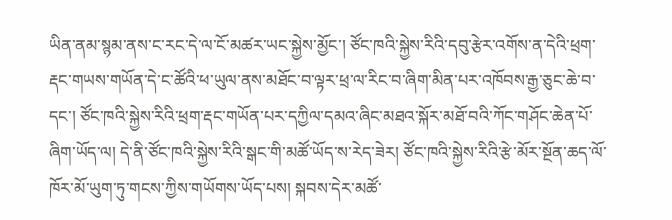ཡིན་ནམ་སྙམ་ནས་ང་རང་དེ་ལ་ངོ་མཚར་ཡང་སྐྱེས་མྱོང་། ཙོང་ཁའི་སྐྱེས་རིའི་དབུ་རྩེར་འགོས་ན་དེའི་ཕྲག་རྡང་གཡས་གཡོན་དེ་ང་ཚོའི་ཕ་ཡུལ་ནས་མཐོང་བ་ལྟར་ཕྲ་ལ་རིང་བ་ཞིག་མིན་པར་འཁོབས་རྒྱ་ཅུང་ཆེ་བ་དང་། ཙོང་ཁའི་སྐྱེས་རིའི་ཕྲག་རྡང་གཡོན་པར་དཀྱིལ་དམའ་ཞིང་མཐའ་སྐོར་མཐོ་བའི་ཀོང་གཤོང་ཆེན་པོ་ཞིག་ཡོད་ལ། དེ་ནི་ཙོང་ཁའི་སྐྱེས་རིའི་སྒང་གི་མཚོ་ཡོད་ས་རེད་ཟེར། ཙོང་ཁའི་སྐྱེས་རིའི་རྩེ་མོར་སྔོན་ཆད་ལོ་ཁོར་མོ་ཡུག་ཏུ་གངས་ཀྱིས་གཡོགས་ཡོད་པས། སྐབས་དེར་མཚོ་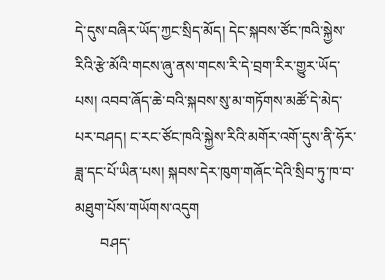དེ་དུས་བཞིར་ཡོད་ཀྱང་སྲིད་མོད། དེང་སྐབས་ཙོང་ཁའི་སྐྱེས་རིའི་རྩེ་མོའི་གངས་ཞུ་ནས་གངས་རི་དེ་བྲག་རིར་གྱུར་ཡོད་པས། འབབ་ཞོད་ཆེ་བའི་སྐབས་སུ་མ་གཏོགས་མཚོ་དེ་མེད་པར་བཤད། ང་རང་ཙོང་ཁའི་སྐྱེས་རིའི་མགོར་འགོ་དུས་ནི་ཧོར་ཟླ་དང་པོ་ཡིན་པས། སྐབས་དེར་ཁུག་གཞོང་དེའི་སྲིབ་ཏུ་ཁ་བ་མཐུག་པོས་གཡོགས་འདུག
       བཤད་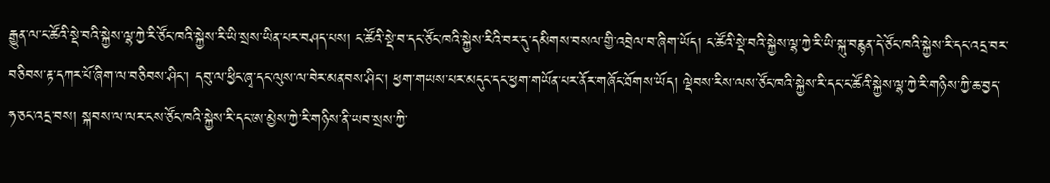རྒྱུན་ལ་ང་ཚོའི་སྡེ་བའི་སྐྱེས་ལྷ་ཀྱེ་རི་ཙོང་ཁའི་སྐྱེས་རི་ཡི་སྲས་ཡིན་པར་བཤད་པས། ང་ཚོའི་སྡེ་བ་དང་ཙོང་ཁའི་སྐྱེས་རིའི་བར་དུ་དམིགས་བསལ་གྱི་འབྲེལ་བ་ཞིག་ཡོད། ང་ཚོའི་སྡེ་བའི་སྐྱེས་ལྷ་ཀྱེ་རི་ཡི་སྐུ་བརྙན་དེ་ཙོང་ཁའི་སྐྱེས་རི་དང་འདྲ་བར་བཅིབས་རྟ་དཀར་པོ་ཞིག་ལ་བཅིབས་ཤིང་། དབུ་ལ་ཕྱིང་ཞྭ་དང་ལུས་ལ་བེར་མནབས་ཤིང་། ཕྱག་གཡས་པར་མདུང་དང་ཕྱག་གཡོན་པར་ནོར་གཞོང་ཐོགས་ཡོད། ལྡེབས་རིས་ལས་ཙོང་ཁའི་སྐྱེས་རི་དང་ང་ཚོའི་སྐྱེས་ལྷ་ཀྱེ་རི་གཉིས་ཀྱི་ཆ་བྱད་ཧ་ཅང་འདྲ་བས། སྐབས་ལ་ལར་ངས་ཙོང་ཁའི་སྐྱེས་རི་དང་ཨ་མྱེས་ཀྱེ་རི་གཉིས་ནི་ཡབ་སྲས་ཀྱི་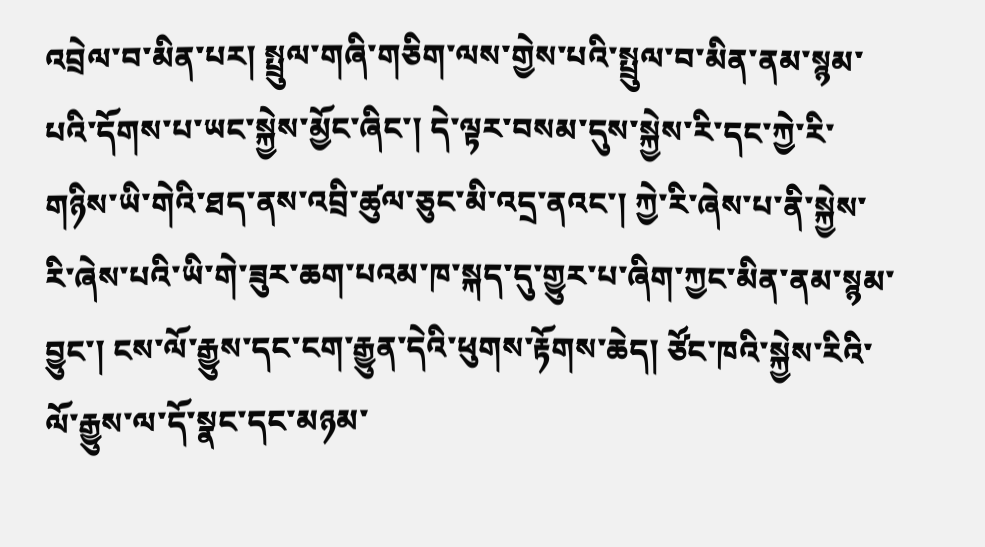འབྲེལ་བ་མིན་པར། སྤྲུལ་གཞི་གཅིག་ལས་གྱེས་པའི་སྤྲུལ་བ་མིན་ནམ་སྙམ་པའི་དོགས་པ་ཡང་སྐྱེས་མྱོང་ཞིང་། དེ་ལྟར་བསམ་དུས་སྐྱེས་རི་དང་ཀྱེ་རི་གཉིས་ཡི་གེའི་ཐད་ནས་འབྲི་ཚུལ་ཅུང་མི་འདྲ་ནའང་། ཀྱེ་རི་ཞེས་པ་ནི་སྐྱེས་རི་ཞེས་པའི་ཡི་གེ་ཟུར་ཆག་པའམ་ཁ་སྐད་དུ་གྱུར་པ་ཞིག་ཀྱང་མིན་ནམ་སྙམ་བྱུང་། ངས་ལོ་རྒྱུས་དང་ངག་རྒྱུན་དེའི་ཕུགས་རྟོགས་ཆེད། ཙོང་ཁའི་སྐྱེས་རིའི་ལོ་རྒྱུས་ལ་དོ་སྣང་དང་མཉམ་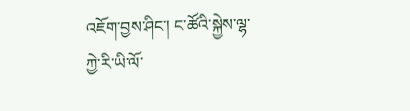འཇོག་བྱས་ཤིང་། ང་ཚོའི་སྐྱེས་ལྷ་ཀྱེ་རི་ཡི་ལོ་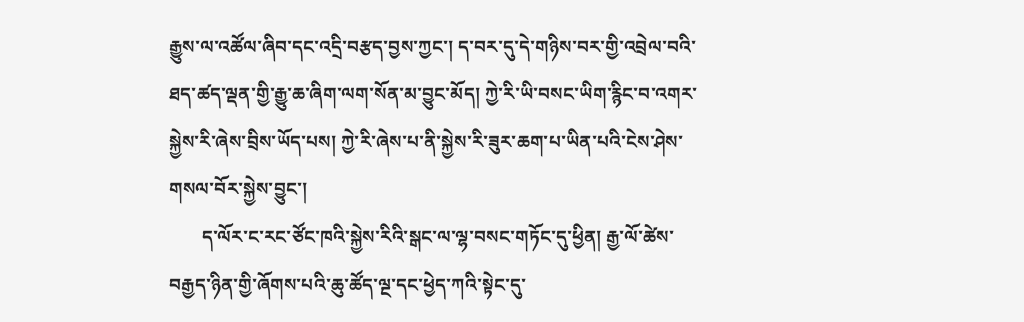རྒྱུས་ལ་འཚོལ་ཞིབ་དང་འདྲི་བརྩད་བྱས་ཀྱང་། ད་བར་དུ་དེ་གཉིས་བར་གྱི་འབྲེལ་བའི་ཐད་ཚད་ལྡན་གྱི་རྒྱུ་ཆ་ཞིག་ལག་སོན་མ་བྱུང་མོད། ཀྱེ་རི་ཡི་བསང་ཡིག་རྙིང་བ་འགར་སྐྱེས་རི་ཞེས་བྲིས་ཡོད་པས། ཀྱེ་རི་ཞེས་པ་ནི་སྐྱེས་རི་ཟུར་ཆག་པ་ཡིན་པའི་ངེས་ཤེས་གསལ་བོར་སྐྱེས་བྱུང་།
       ད་ལོར་ང་རང་ཙོང་ཁའི་སྐྱེས་རིའི་སྒང་ལ་ལྷ་བསང་གཏོང་དུ་ཕྱིན། རྒྱ་ལོ་ཚེས་བརྒྱད་ཉིན་གྱི་ཞོགས་པའི་ཆུ་ཚོད་ལྔ་དང་ཕྱེད་ཀའི་སྟེང་དུ་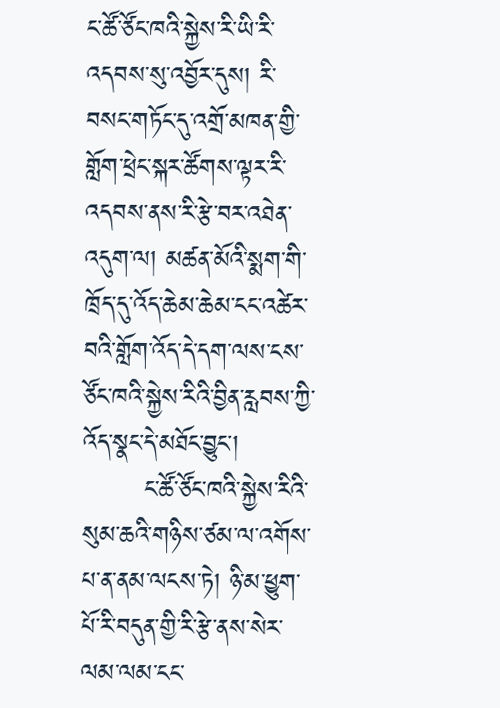ང་ཚོ་ཙོང་ཁའི་སྐྱེས་རི་ཡི་རི་འདབས་སུ་འབྱོར་དུས། རི་བསང་གཏོང་དུ་འགྲོ་མཁན་གྱི་གློག་ཕྲེང་སྐར་ཚོགས་ལྟར་རི་འདབས་ནས་རི་རྩེ་བར་འཐེན་འདུག་ལ། མཚན་མོའི་སྨག་གི་ཁྲོད་དུ་འོད་ཆེམ་ཆེམ་ངང་འཚེར་བའི་གློག་འོད་དེ་དག་ལས་ངས་ཙོང་ཁའི་སྐྱེས་རིའི་བྱིན་རླབས་ཀྱི་འོད་སྣང་དེ་མཐོང་བྱུང་།
       ང་ཚོ་ཙོང་ཁའི་སྐྱེས་རིའི་སུམ་ཆའི་གཉིས་ཙམ་ལ་འགོས་པ་ན་ནམ་ལངས་ཏེ། ཉི་མ་ཕྱུག་པོ་རི་བདུན་གྱི་རི་རྩེ་ནས་སེར་ལམ་ལམ་ངང་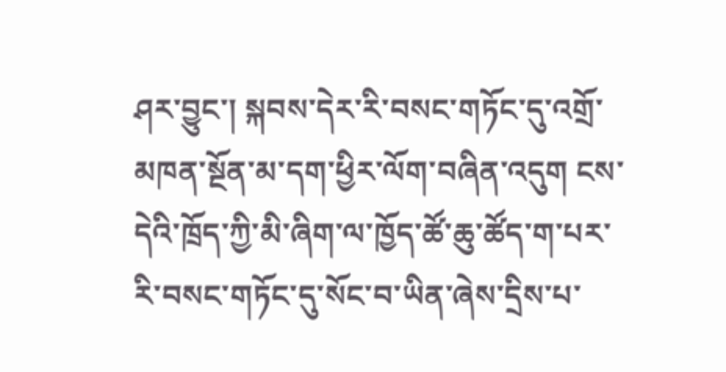ཤར་བྱུང་། སྐབས་དེར་རི་བསང་གཏོང་དུ་འགྲོ་མཁན་སྔོན་མ་དག་ཕྱིར་ལོག་བཞིན་འདུག ངས་དེའི་ཁྲོད་ཀྱི་མི་ཞིག་ལ་ཁྱོད་ཚོ་ཆུ་ཚོད་ག་པར་རི་བསང་གཏོང་དུ་སོང་བ་ཡིན་ཞེས་དྲིས་པ་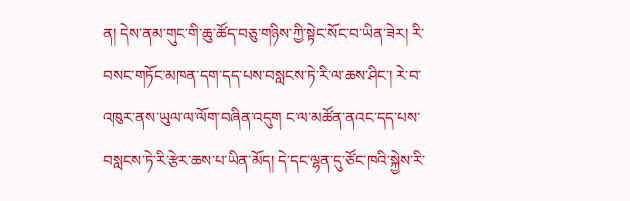ན། དེས་ནམ་གུང་གི་ཆུ་ཚོད་བཅུ་གཉིས་ཀྱི་སྟེང་སོང་བ་ཡིན་ཟེར། རི་བསང་གཏོང་མཁན་དག་དད་པས་བསླངས་ཏེ་རི་ལ་ཆས་ཤིང་། རེ་བ་འཁུར་ནས་ཡུལ་ལ་ལོག་བཞིན་འདུག ང་ལ་མཚོན་ནའང་དད་པས་བསླངས་ཏེ་རི་རྩེར་ཆས་པ་ཡིན་མོད། དེ་དང་ལྷན་དུ་ཙོང་ཁའི་སྐྱེས་རི་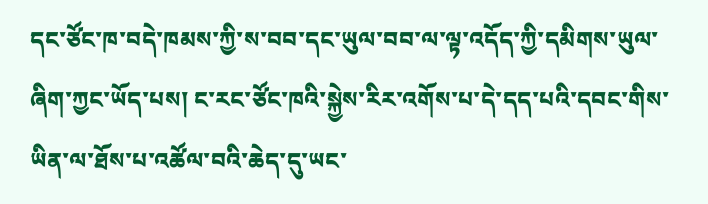དང་ཙོང་ཁ་བདེ་ཁམས་ཀྱི་ས་བབ་དང་ཡུལ་བབ་ལ་ལྟ་འདོད་ཀྱི་དམིགས་ཡུལ་ཞིག་ཀྱང་ཡོད་པས། ང་རང་ཙོང་ཁའི་སྐྱེས་རིར་འགོས་པ་དེ་དད་པའི་དབང་གིས་ཡིན་ལ་ཐོས་པ་འཚོལ་བའི་ཆེད་དུ་ཡང་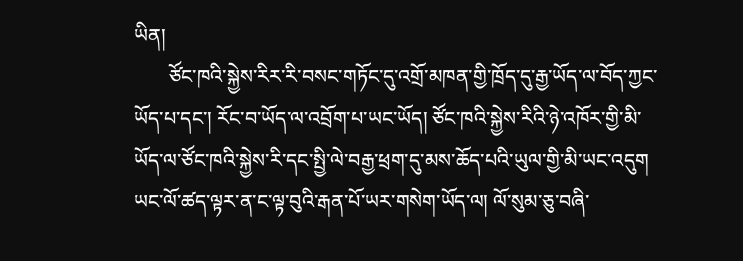ཡིན།
       ཙོང་ཁའི་སྐྱེས་རིར་རི་བསང་གཏོང་དུ་འགྲོ་མཁན་གྱི་ཁྲོད་དུ་རྒྱ་ཡོད་ལ་བོད་ཀྱང་ཡོད་པ་དང་། རོང་བ་ཡོད་ལ་འབྲོག་པ་ཡང་ཡོད། ཙོང་ཁའི་སྐྱེས་རིའི་ཉེ་འཁོར་གྱི་མི་ཡོད་ལ་ཙོང་ཁའི་སྐྱེས་རི་དང་སྤྱི་ལེ་བརྒྱ་ཕྲག་དུ་མས་ཆོད་པའི་ཡུལ་གྱི་མི་ཡང་འདུག ཡང་ལོ་ཚད་ལྟར་ན་ང་ལྟ་བུའི་རྒན་པོ་ཡར་གསེག་ཡོད་ལ། ལོ་སུམ་ཅུ་བཞི་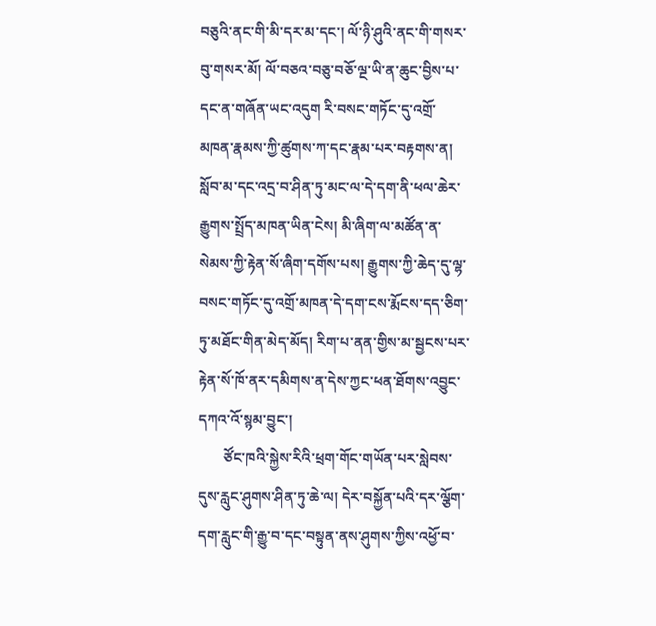བཅུའི་ནང་གི་མི་དར་མ་དང་། ལོ་ཉི་ཤུའི་ནང་གི་གསར་བུ་གསར་མོ། ལོ་བཅའ་བཅུ་བཅོ་ལྔ་ཡི་ན་ཆུང་བྱིས་པ་དང་ན་གཞོན་ཡང་འདུག རི་བསང་གཏོང་དུ་འགྲོ་མཁན་རྣམས་ཀྱི་ཚུགས་ཀ་དང་རྣམ་པར་བརྟགས་ན། སློབ་མ་དང་འདྲ་བ་ཤིན་ཏུ་མང་ལ་དེ་དག་ནི་ཕལ་ཆེར་རྒྱུགས་སྤྲོད་མཁན་ཡིན་ངེས། མི་ཞིག་ལ་མཚོན་ན་སེམས་ཀྱི་རྟེན་སོ་ཞིག་དགོས་པས། རྒྱུགས་ཀྱི་ཆེད་དུ་ལྷ་བསང་གཏོང་དུ་འགྲོ་མཁན་དེ་དག་ངས་རྨོངས་དད་ཅིག་ཏུ་མཐོང་གིན་མེད་མོད། རིག་པ་ནན་གྱིས་མ་སྦྱངས་པར་རྟེན་སོ་ཁོ་ནར་དམིགས་ན་དེས་ཀྱང་ཕན་ཐོགས་འབྱུང་དཀའ་འོ་སྙམ་བྱུང་།
       ཙོང་ཁའི་སྐྱེས་རིའི་ཕྲག་གོང་གཡོན་པར་སླེབས་དུས་རླུང་ཤུགས་ཤིན་ཏུ་ཆེ་ལ། དེར་བསྐྱོན་པའི་དར་ལྕོག་དག་རླུང་གི་རྒྱུ་བ་དང་བསྟུན་ནས་ཤུགས་ཀྱིས་འཕྱོ་བ་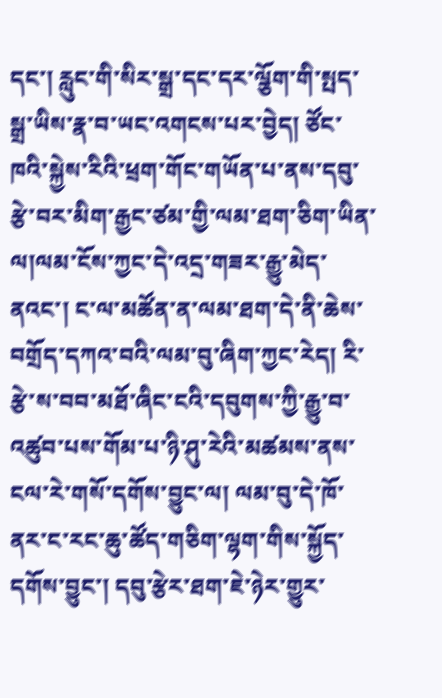དང་། རླུང་གི་སིར་སྒྲ་དང་དར་ལྕོག་གི་སྤད་སྒྲ་ཡིས་རྣ་བ་ཡང་འགངས་པར་བྱེད། ཙོང་ཁའི་སྐྱེས་རིའི་ཕྲག་གོང་གཡོན་པ་ནས་དབུ་རྩེ་བར་མིག་རྒྱང་ཙམ་གྱི་ལམ་ཐག་ཅིག་ཡིན་ལ།ལམ་ངོས་ཀྱང་དེ་འདྲ་གཟར་རྒྱུ་མེད་ནའང་། ང་ལ་མཚོན་ན་ལམ་ཐག་དེ་ནི་ཆེས་བགྲོད་དཀའ་བའི་ལམ་བུ་ཞིག་ཀྱང་རེད། རི་རྩེ་ས་བབ་མཐོ་ཞིང་ངའི་དབུགས་ཀྱི་རྒྱུ་བ་འཚུབ་པས་གོམ་པ་ཉི་ཤུ་རེའི་མཚམས་ནས་ངལ་རེ་གསོ་དགོས་བྱུང་ལ། ལམ་བུ་དེ་ཁོ་ནར་ང་རང་ཆུ་ཚོད་གཅིག་ལྷག་གིས་སྐྱོད་དགོས་བྱུང་། དབུ་རྩེར་ཐག་ཇེ་ཉེར་གྱུར་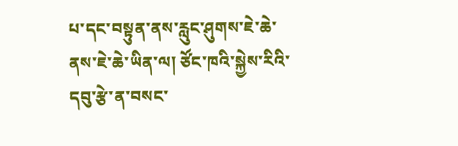པ་དང་བསྟུན་ནས་རླུང་ཤུགས་ཇེ་ཆེ་ནས་ཇེ་ཆེ་ཡིན་ལ། ཙོང་ཁའི་སྐྱེས་རིའི་དབུ་རྩེ་ན་བསང་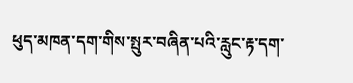ཕུད་མཁན་དག་གིས་སྤུར་བཞིན་པའི་རླུང་རྟ་དག་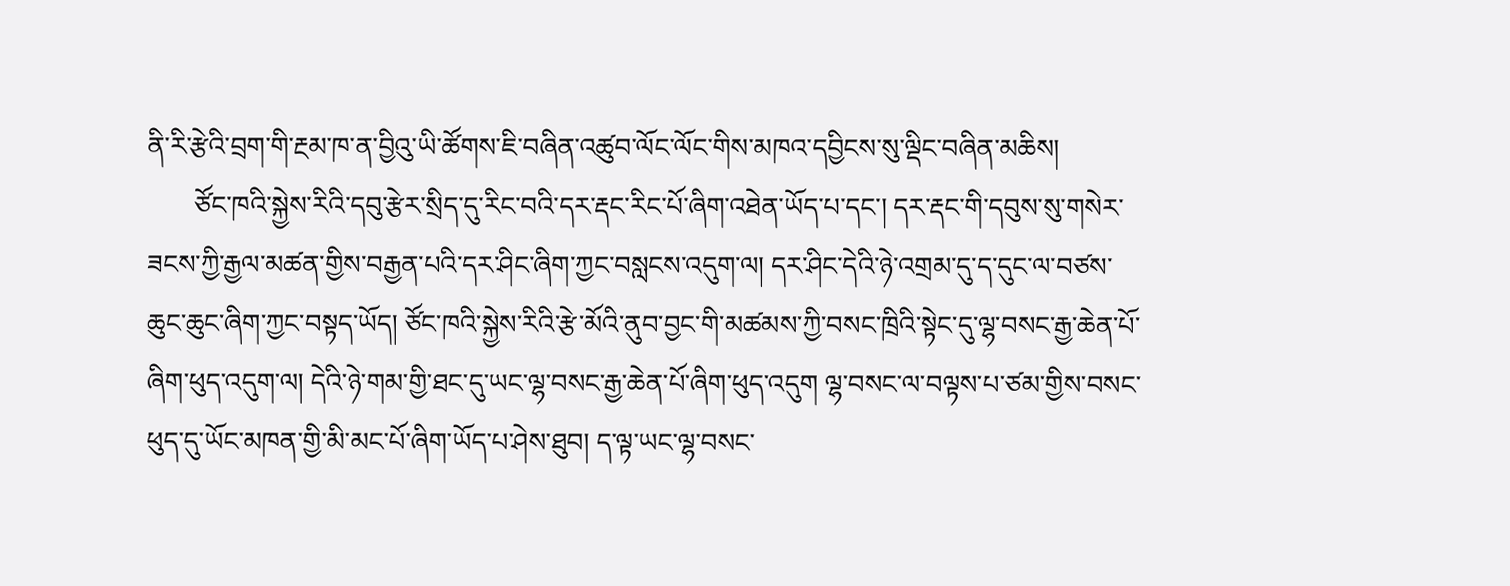ནི་རི་རྩེའི་བྲག་གི་རྔམ་ཁ་ན་བྱིའུ་ཡི་ཚོགས་ཇི་བཞིན་འཚུབ་ལོང་ལོང་གིས་མཁའ་དབྱིངས་སུ་ལྡིང་བཞིན་མཆིས།
       ཙོང་ཁའི་སྐྱེས་རིའི་དབུ་རྩེར་སྲིད་དུ་རིང་བའི་དར་རྡང་རིང་པོ་ཞིག་འཐེན་ཡོད་པ་དང་། དར་རྡང་གི་དབུས་སུ་གསེར་ཟངས་ཀྱི་རྒྱལ་མཚན་གྱིས་བརྒྱན་པའི་དར་ཤིང་ཞིག་ཀྱང་བསླངས་འདུག་ལ། དར་ཤིང་དེའི་ཉེ་འགྲམ་དུ་ད་དུང་ལ་བཙས་ཆུང་ཆུང་ཞིག་ཀྱང་བསྟད་ཡོད། ཙོང་ཁའི་སྐྱེས་རིའི་རྩེ་མོའི་ནུབ་བྱང་གི་མཚམས་ཀྱི་བསང་ཁྲིའི་སྟེང་དུ་ལྷ་བསང་རྒྱ་ཆེན་པོ་ཞིག་ཕུད་འདུག་ལ། དེའི་ཉེ་གམ་གྱི་ཐང་དུ་ཡང་ལྷ་བསང་རྒྱ་ཆེན་པོ་ཞིག་ཕུད་འདུག ལྷ་བསང་ལ་བལྟས་པ་ཙམ་གྱིས་བསང་ཕུད་དུ་ཡོང་མཁན་གྱི་མི་མང་པོ་ཞིག་ཡོད་པ་ཤེས་ཐུབ། ད་ལྟ་ཡང་ལྷ་བསང་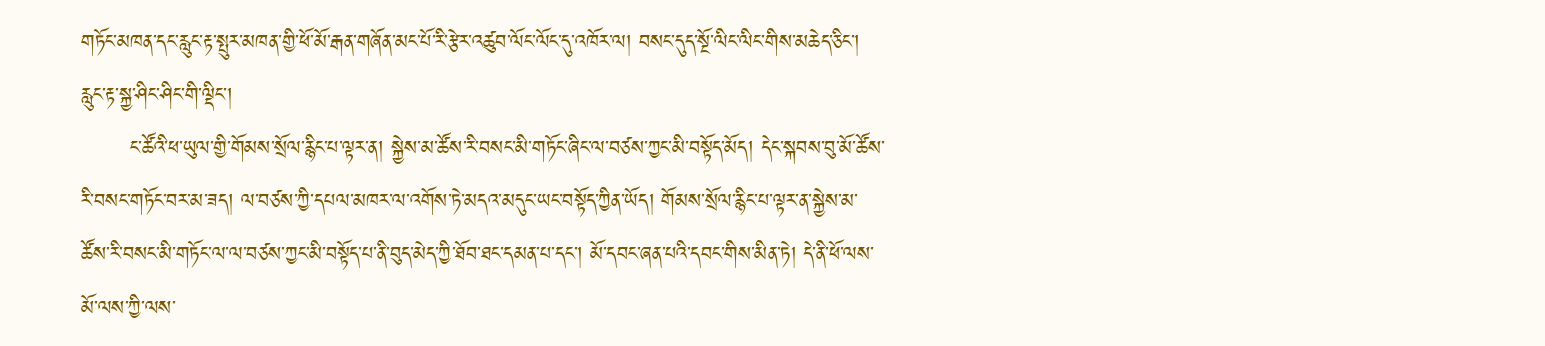གཏོང་མཁན་དང་རླུང་རྟ་སྤུར་མཁན་གྱི་ཕོ་མོ་རྒན་གཞོན་མང་པོ་རི་རྩེར་འཚུབ་ལོང་ལོང་དུ་འཁོར་ལ། བསང་དུད་སྔོ་ལིང་ལིང་གིས་མཆེད་ཅིང་། རླུང་རྟ་སྐྱ་ཤིང་ཤིང་གི་ལྡིང་།
       ང་ཚོའི་ཕ་ཡུལ་གྱི་གོམས་སྲོལ་རྙིང་པ་ལྟར་ན། སྐྱེས་མ་ཚོས་རི་བསང་མི་གཏོང་ཞིང་ལ་བཙས་ཀྱང་མི་བསྟོད་མོད། དེང་སྐབས་བུ་མོ་ཚོས་རི་བསང་གཏོང་བར་མ་ཟད། ལ་བཙས་ཀྱི་དཔལ་མཁར་ལ་འགོས་ཏེ་མདའ་མདུང་ཡང་བསྟོད་ཀྱིན་ཡོད། གོམས་སྲོལ་རྙིང་པ་ལྟར་ན་སྐྱེས་མ་ཚོས་རི་བསང་མི་གཏོང་ལ་ལ་བཙས་ཀྱང་མི་བསྟོད་པ་ནི་བུད་མེད་ཀྱི་ཐོབ་ཐང་དམན་པ་དང་། མོ་དབང་ཞན་པའི་དབང་གིས་མིན་ཏེ། དེ་ནི་ཕོ་ལས་མོ་ལས་ཀྱི་ལས་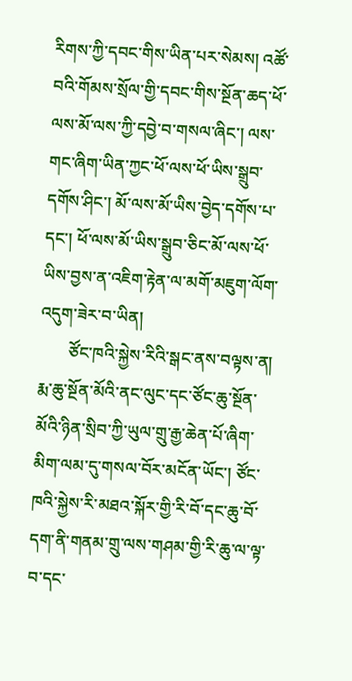རིགས་ཀྱི་དབང་གིས་ཡིན་པར་སེམས། འཚོ་བའི་གོམས་སྲོལ་གྱི་དབང་གིས་སྔོན་ཆད་ཕོ་ལས་མོ་ལས་ཀྱི་དབྱེ་བ་གསལ་ཞིང་། ལས་གང་ཞིག་ཡིན་ཀྱང་ཕོ་ལས་ཕོ་ཡིས་སྒྲུབ་དགོས་ཤིང་། མོ་ལས་མོ་ཡིས་བྱེད་དགོས་པ་དང་། ཕོ་ལས་མོ་ཡིས་སྒྲུབ་ཅིང་མོ་ལས་ཕོ་ཡིས་བྱས་ན་འཇིག་རྟེན་ལ་མགོ་མཇུག་ལོག་འདུག་ཟེར་བ་ཡིན།
       ཙོང་ཁའི་སྐྱེས་རིའི་སྒང་ནས་བལྟས་ན། རྨ་ཆུ་སྔོན་མོའི་ནང་ལུང་དང་ཙོང་ཆུ་སྔོན་མོའི་ཉིན་སྲིབ་ཀྱི་ཡུལ་གྲུ་རྒྱ་ཆེན་པོ་ཞིག་མིག་ལམ་དུ་གསལ་བོར་མངོན་ཡོང་། ཙོང་ཁའི་སྐྱེས་རི་མཐའ་སྐོར་གྱི་རི་བོ་དང་ཆུ་བོ་དག་ནི་གནམ་གྲུ་ལས་གཤམ་གྱི་རི་ཆུ་ལ་ལྟ་བ་དང་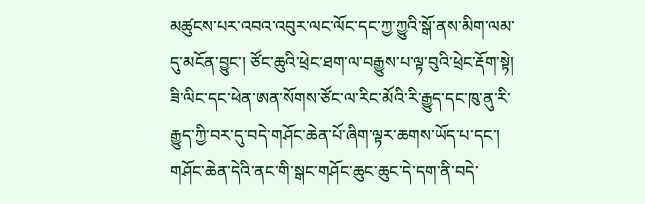མཚུངས་པར་འབའ་འབུར་ལང་ལོང་དང་ཀྱ་ཀྱུའི་སྒོ་ནས་མིག་ལམ་དུ་མངོན་བྱུང་། ཙོང་ཆུའི་ཕྲེང་ཐག་ལ་བརྒྱུས་པ་ལྟ་བུའི་ཕྲེང་རྡོག་སྟེ། ཟི་ལིང་དང་ཕེན་ཨན་སོགས་ཙོང་ལ་རིང་མོའི་རི་རྒྱུད་དང་ཁུ་ནུ་རི་རྒྱུད་ཀྱི་བར་དུ་བདེ་གཤོང་ཆེན་པོ་ཞིག་ལྟར་ཆགས་ཡོད་པ་དང་། གཤོང་ཆེན་དེའི་ནང་གི་སྒང་གཤོང་ཆུང་ཆུང་དེ་དག་ནི་བདེ་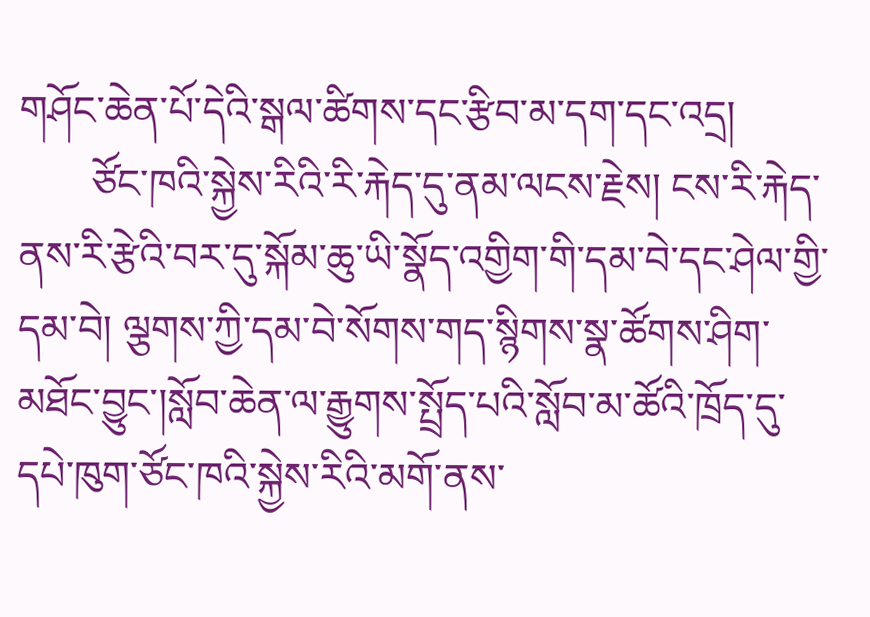གཤོང་ཆེན་པོ་དེའི་སྒལ་ཚིགས་དང་རྩིབ་མ་དག་དང་འདྲ།
       ཙོང་ཁའི་སྐྱེས་རིའི་རི་རྐེད་དུ་ནམ་ལངས་རྗེས། ངས་རི་རྐེད་ནས་རི་རྩེའི་བར་དུ་སྐོམ་ཆུ་ཡི་སྣོད་འགྱིག་གི་དམ་བེ་དང་ཤེལ་གྱི་དམ་བེ། ལྕགས་ཀྱི་དམ་བེ་སོགས་གད་སྙིགས་སྣ་ཚོགས་ཤིག་མཐོང་བྱུང་།སློབ་ཆེན་ལ་རྒྱུགས་སྤྲོད་པའི་སློབ་མ་ཚོའི་ཁྲོད་དུ་དཔེ་ཁུག་ཙོང་ཁའི་སྐྱེས་རིའི་མགོ་ནས་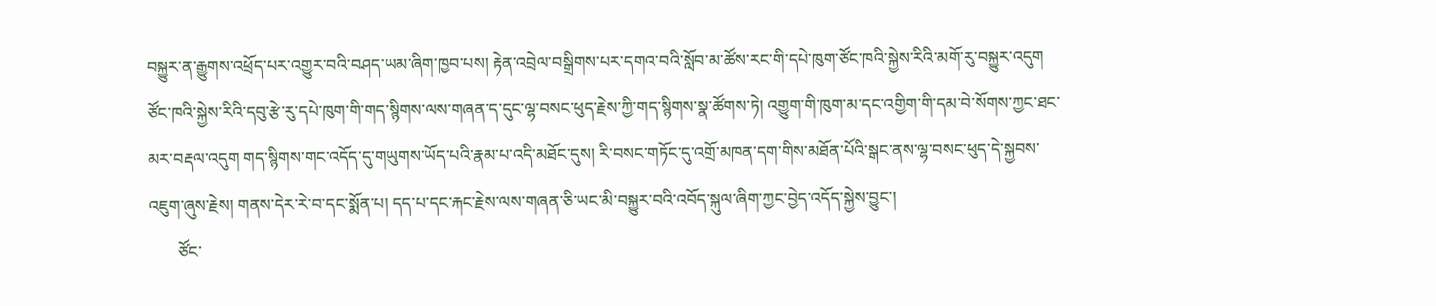བསྐྱུར་ན་རྒྱུགས་འཕྲོད་པར་འགྱུར་བའི་བཤད་ཡམ་ཞིག་ཁྱབ་པས། རྟེན་འབྲེལ་བསྒྲིགས་པར་དགའ་བའི་སློབ་མ་ཚོས་རང་གི་དཔེ་ཁུག་ཙོང་ཁའི་སྐྱེས་རིའི་མགོ་རུ་བསྐྱུར་འདུག ཙོང་ཁའི་སྐྱེས་རིའི་དབུ་རྩེ་རུ་དཔེ་ཁུག་གི་གད་སྙིགས་ལས་གཞན་ད་དུང་ལྷ་བསང་ཕུད་རྗེས་ཀྱི་གད་སྙིགས་སྣ་ཚོགས་ཏེ། འགྱུག་གི་ཁུག་མ་དང་འགྱིག་གི་དམ་བེ་སོགས་ཀྱང་ཐང་མར་བརྡལ་འདུག གད་སྙིགས་གང་འདོད་དུ་གཡུགས་ཡོད་པའི་རྣམ་པ་འདི་མཐོང་དུས། རི་བསང་གཏོང་དུ་འགྲོ་མཁན་དག་གིས་མཐོན་པོའི་སྒང་ནས་ལྷ་བསང་ཕུད་དེ་སྐྱབས་འཇུག་ཞུས་རྗེས། གནས་དེར་རེ་བ་དང་སྨོན་པ། དད་པ་དང་རྐང་རྗེས་ལས་གཞན་ཅི་ཡང་མི་བསྐྱུར་བའི་འབོད་སྐུལ་ཞིག་ཀྱང་བྱེད་འདོད་སྐྱེས་བྱུང་།
       ཙོང་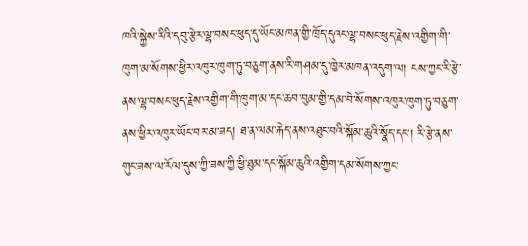ཁའི་སྐྱེས་རིའི་དབུ་རྩེར་ལྷ་བསང་ཕུད་དུ་ཡོང་མཁན་གྱི་ཁྲོད་དུའང་ལྷ་བསང་ཕུད་རྗེས་འགྱིག་གི་ཁུག་མ་སོགས་ཕྱིར་འཁུར་ཁུག་ཏུ་བཅུག་ནས་རི་གཤམ་དུ་ཁྱེར་མཁན་འདུག་ལ། ངས་ཀྱང་རི་རྩེ་ནས་ལྷ་བསང་ཕུད་རྗེས་འགྱིག་གི་ཁུག་མ་དང་ཆབ་བུམ་གྱི་དམ་བེ་སོགས་འཁུར་ཁུག་ཏུ་བཅུག་ནས་ཕྱིར་འཁུར་ཡོང་བར་མ་ཟད། ཐ་ན་ལམ་རྐེད་ནས་འཐུང་བའི་སྐོམ་ཆུའི་སྣོད་དང་། རི་རྩེ་ནས་གུང་ཟས་ལ་རོལ་དུས་ཀྱི་ཟས་ཀྱི་ཕྱི་ཐུམ་དང་སྐོམ་ཆུའི་འགྱིག་དམ་སོགས་ཀྱང་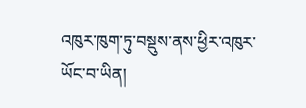འཁུར་ཁུག་ཏུ་བསྡུས་ནས་ཕྱིར་འཁུར་ཡོང་བ་ཡིན།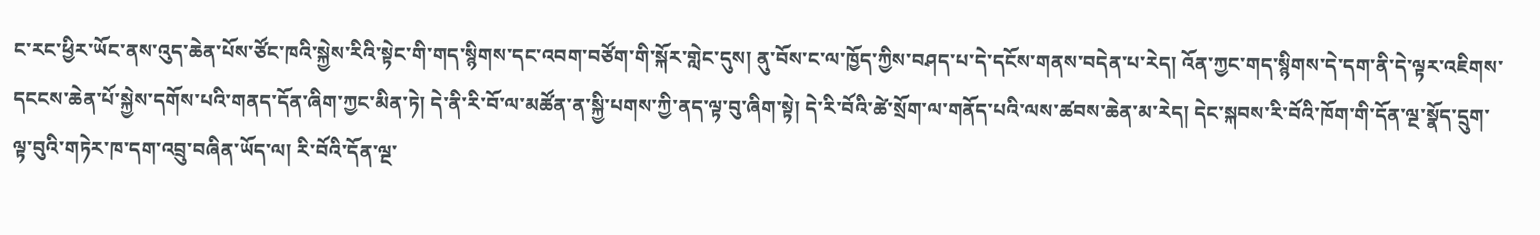ང་རང་ཕྱིར་ཡོང་ནས་འུད་ཆེན་པོས་ཙོང་ཁའི་སྐྱེས་རིའི་སྟེང་གི་གད་སྙིགས་དང་འབག་བཙོག་གི་སྐོར་གླེང་དུས། ནུ་བོས་ང་ལ་ཁྱོད་ཀྱིས་བཤད་པ་དེ་དངོས་གནས་བདེན་པ་རེད། འོན་ཀྱང་གད་སྙིགས་དེ་དག་ནི་དེ་ལྟར་འཇིགས་དངངས་ཆེན་པོ་སྐྱེས་དགོས་པའི་གནད་དོན་ཞིག་ཀྱང་མིན་ཏེ། དེ་ནི་རི་བོ་ལ་མཚོན་ན་སྐྱི་པགས་ཀྱི་ནད་ལྟ་བུ་ཞིག་སྟེ། དེ་རི་བོའི་ཚེ་སྲོག་ལ་གནོད་པའི་ལས་ཚབས་ཆེན་མ་རེད། དེང་སྐབས་རི་བོའི་ཁོག་གི་དོན་ལྔ་སྣོད་དྲུག་ལྟ་བུའི་གཏེར་ཁ་དག་འབྲུ་བཞིན་ཡོད་ལ། རི་བོའི་དོན་ལྔ་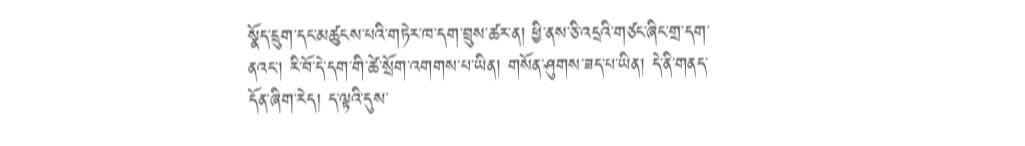སྣོད་དྲུག་དང་མཚུངས་པའི་གཏེར་ཁ་དག་བྲུས་ཚར་ན། ཕྱི་ནས་ཅི་འདྲའི་གཙང་ཞིང་གྲ་དག་ནའང་། རི་བོ་དེ་དག་གི་ཚེ་སྲོག་འགགས་པ་ཡིན། གསོན་ཤུགས་ཟད་པ་ཡིན། དེ་ནི་གནད་དོན་ཞིག་རེད། ད་ལྟའི་དུས་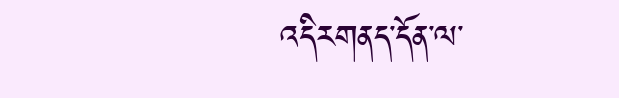འདིརགནད་དོན་ལ་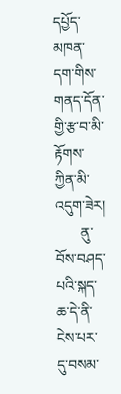དཔྱོད་མཁན་དག་གིས་གནད་དོན་གྱི་རྩ་བ་མི་རྟོགས་ཀྱིན་མི་འདུག་ཟེར།
       ནུ་བོས་བཤད་པའི་སྐད་ཆ་དེ་ནི་ངེས་པར་དུ་བསམ་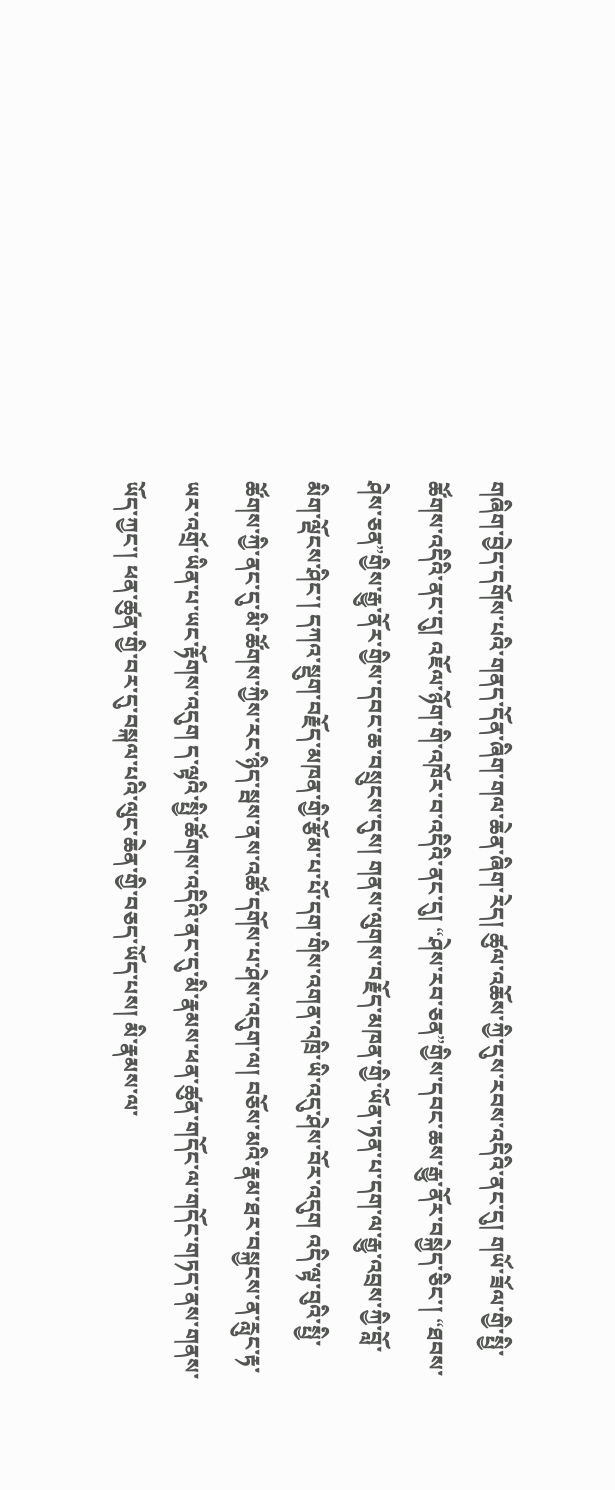གཞིག་བྱེད་དགོས་པའི་གནད་དོན་ཞིག་གལ་ཆེན་ཞིག་རེད། ཚུལ་འཆོས་ཀྱི་དུས་རབས་འདིའི་ནང་དུ། གཡོ་ཟོལ་གྱི་སྤྱི་ཚོགས་འདིའི་ནང་དུ། འཇོལ་ཉོག་གི་འཁོར་བ་འདིའི་ནང་དུ། “ཤེས་རབ་ཅན”གྱིས་དབང་ཆས་རྒྱུ་ནོར་བསྐྱེད་ཅིང་། “ཐབས་ཤེས་ཅན”གྱིས་རྒྱུ་ནོར་གྱིས་དབང་ཆ་བསྲུངས་དུས། གནས་ལུགས་བརྗོད་མཁན་གྱི་ཡོན་ཏན་པ་དག་ལ་རྒྱུ་འབྲས་ཀྱི་བློ་མིག་ལྡོངས་ཤིང་། དཀའ་སྡུག་བརྗོད་མཁན་གྱི་རྩོམ་པ་པོ་དག་གིས་འགན་འཁྲི་ཡི་འདུ་ཤེས་བོར་འདུག འདི་ལྟ་བུའི་སྤྱི་ཚོགས་ཀྱི་ནང་དུ་མི་ཚོགས་ཀྱིས་རང་ཉིད་སྦས་ནས་འཚོ་དགོས་པ་ཤེས་འདུག་ལ། བཅོས་མའི་རྣམ་ཐར་བསྐྱངས་ན་རླུང་རྟ་ཡར་འགྲོ་ཡིན་པ་ཡང་རྟོགས་འདུག ད་ལྟའི་སྤྱི་ཚོགས་འདིའི་ནང་དུ་མི་རྣམས་ཕན་ཚུན་གདོང་ལ་གདོང་གཏད་ནས་གནས་ཡོད་ཀྱང་། ཕན་ཚུན་གྱི་བར་དུ་བསྐལ་པའི་ལུང་ཆེན་གྱི་བཅད་ཡོད་པས། མི་རྣམས་ལ་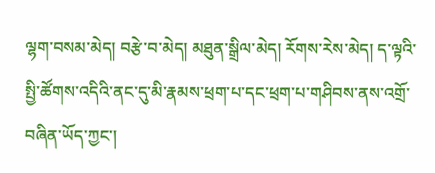ལྷག་བསམ་མེད། བརྩེ་བ་མེད། མཐུན་སྒྲིལ་མེད། རོགས་རེས་མེད། ད་ལྟའི་སྤྱི་ཚོགས་འདིའི་ནང་དུ་མི་རྣམས་ཕྲག་པ་དང་ཕྲག་པ་གཤིབས་ནས་འགྲོ་བཞིན་ཡོད་ཀྱང་།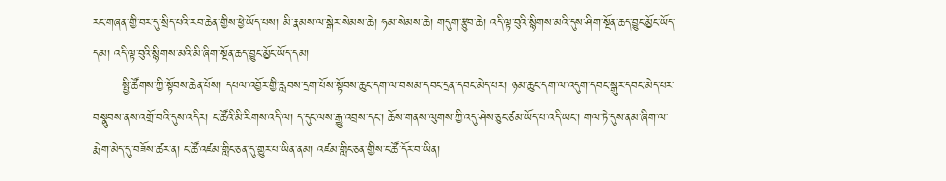རང་གཞན་གྱི་བར་དུ་སྲིད་པའི་རབ་ཆེན་གྱིས་ཕྱེ་ཡོད་པས། མི་རྣམས་ལ་སྒེར་སེམས་ཆེ། ཧམ་སེམས་ཆེ། གདུག་རྩུབ་ཆེ། འདི་ལྟ་བུའི་སྙིགས་མའི་དུས་ཤིག་སྔོན་ཆད་བྱུང་མྱོང་ཡོད་དམ། འདི་ལྟ་བུའི་སྙིགས་མའི་མི་ཞིག་སྔོན་ཆད་བྱུང་མྱོང་ཡོད་དམ།
       སྤྱི་ཚོགས་ཀྱི་སྟོབས་ཆེན་པོས། དཔལ་འབྱོར་གྱི་རླབས་དྲག་པོས་སྟོབས་ཆུང་དག་ལ་བསམ་དབང་དྲན་དབང་མེད་པར། ཉམ་ཆུང་དག་ལ་འདུག་དབང་སྒུར་དབང་མེད་པར་བསྣུབས་ནས་འགྲོ་བའི་དུས་འདིར། ང་ཚོའི་མི་རིགས་འདི་ལ། ད་དུང་ལས་རྒྱུ་འབྲས་དང་། ཆོས་གནས་ལུགས་ཀྱི་འདུ་ཤེས་ཅུང་ཙམ་ཡོད་པ་འདི་ཡང་། གལ་ཏེ་དུས་ནམ་ཞིག་ལ་རྨེག་མེད་དུ་བཟོས་ཚར་ན། ང་ཚོ་འཛམ་གླིང་ཅན་དུ་གྱུར་པ་ཡིན་ནམ། འཛམ་གླིང་ཅན་གྱིས་ང་ཚོ་དོར་བ་ཡིན།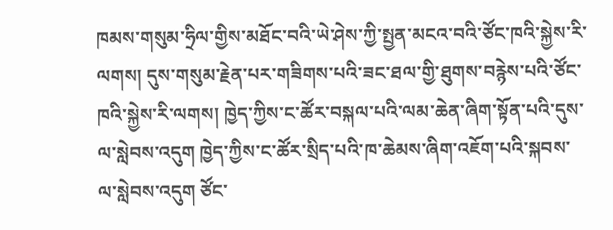ཁམས་གསུམ་ཧྲིལ་གྱིས་མཐོང་བའི་ཡེ་ཤེས་ཀྱི་སྤྱན་མངའ་བའི་ཙོང་ཁའི་སྐྱེས་རི་ལགས། དུས་གསུམ་རྗེན་པར་གཟིགས་པའི་ཟང་ཐལ་གྱི་ཐུགས་བརྙེས་པའི་ཙོང་ཁའི་སྐྱེས་རི་ལགས། ཁྱེད་ཀྱིས་ང་ཚོར་བསྐལ་པའི་ལམ་ཆེན་ཞིག་སྟོན་པའི་དུས་ལ་སླེབས་འདུག ཁྱེད་ཀྱིས་ང་ཚོར་སྲིད་པའི་ཁ་ཆེམས་ཞིག་འཇོག་པའི་སྐབས་ལ་སླེབས་འདུག ཙོང་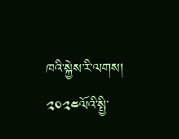ཁའི་སྐྱེས་རི་ལགས།
༢༠༢༤ལོའི་སྤྱི་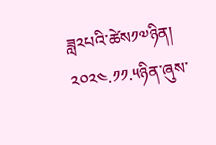ཟླ༢པའི་ཚེས༡༧ཉིན།
༢༠༢༤.༡༡.༥ཉིན་ཞུས་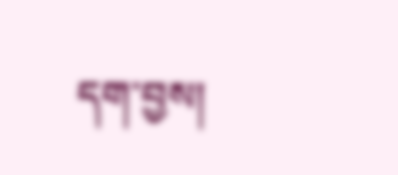དག་བྱས།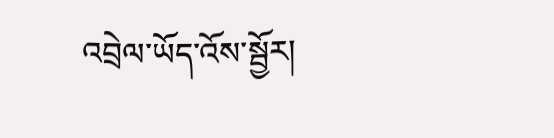འབྲེལ་ཡོད་འོས་སྦྱོར།